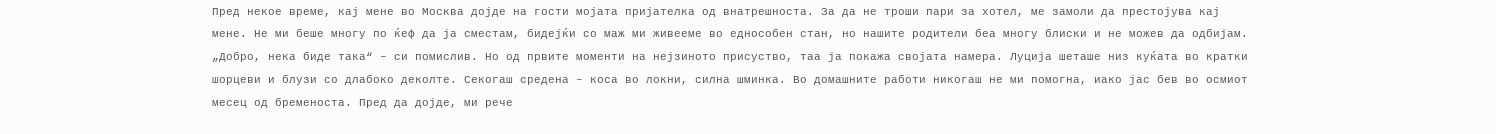Пред некое време, кај мене во Москва дојде на гости мојата пријателка од внатрешноста. За да не троши пари за хотел, ме замоли да престојува кај мене. Не ми беше многу по ќеф да ја сместам, бидејќи со маж ми живееме во еднособен стан, но нашите родители беа многу блиски и не можев да одбијам. „Добро, нека биде така“ – си помислив. Но од првите моменти на нејзиното присуство, таа ја покажа својата намера. Луција шеташе низ куќата во кратки шорцеви и блузи со длабоко деколте. Секогаш средена – коса во локни, силна шминка. Во домашните работи никогаш не ми помогна, иако јас бев во осмиот месец од бременоста. Пред да дојде, ми рече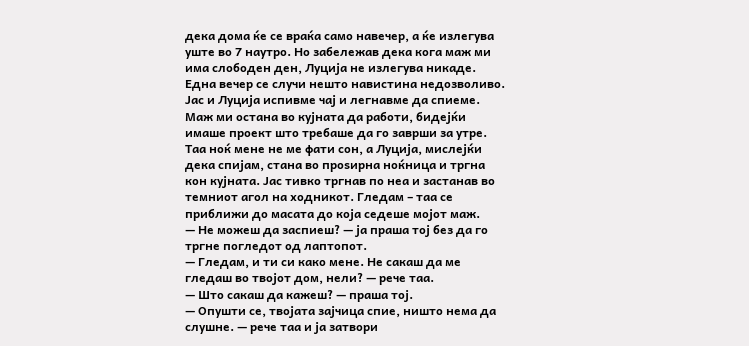дека дома ќе се враќа само навечер, а ќе излегува уште во 7 наутро. Но забележав дека кога маж ми има слободен ден, Луција не излегува никаде.
Една вечер се случи нешто навистина недозволиво. Јас и Луција испивме чај и легнавме да спиеме. Маж ми остана во кујната да работи, бидејќи имаше проект што требаше да го заврши за утре. Таа ноќ мене не ме фати сон, а Луција, мислејќи дека спијам, стана во проѕирна ноќница и тргна кон кујната. Јас тивко тргнав по неа и застанав во темниот агол на ходникот. Гледам – таа се приближи до масата до која седеше мојот маж.
— Не можеш да заспиеш? — ја праша тој без да го тргне погледот од лаптопот.
— Гледам, и ти си како мене. Не сакаш да ме гледаш во твојот дом, нели? — рече таа.
— Што сакаш да кажеш? — праша тој.
— Опушти се, твојата зајчица спие, ништо нема да слушне. — рече таа и ја затвори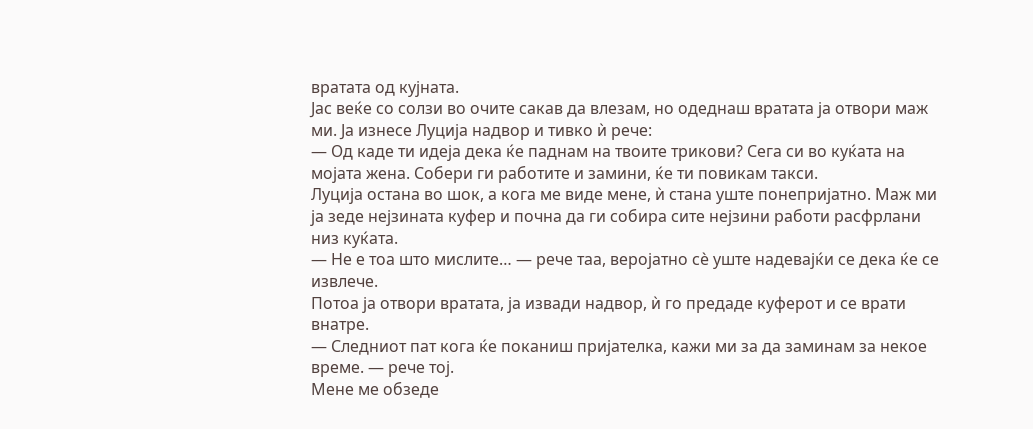вратата од кујната.
Јас веќе со солзи во очите сакав да влезам, но одеднаш вратата ја отвори маж ми. Ја изнесе Луција надвор и тивко ѝ рече:
— Од каде ти идеја дека ќе паднам на твоите трикови? Сега си во куќата на мојата жена. Собери ги работите и замини, ќе ти повикам такси.
Луција остана во шок, а кога ме виде мене, ѝ стана уште понепријатно. Маж ми ја зеде нејзината куфер и почна да ги собира сите нејзини работи расфрлани низ куќата.
— Не е тоа што мислите… — рече таа, веројатно сè уште надевајќи се дека ќе се извлече.
Потоа ја отвори вратата, ја извади надвор, ѝ го предаде куферот и се врати внатре.
— Следниот пат кога ќе поканиш пријателка, кажи ми за да заминам за некое време. — рече тој.
Мене ме обзеде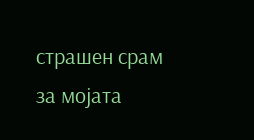страшен срам за мојата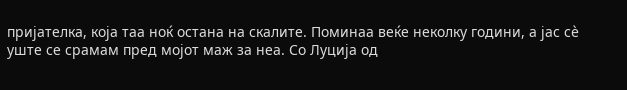пријателка, која таа ноќ остана на скалите. Поминаа веќе неколку години, а јас сè уште се срамам пред мојот маж за неа. Со Луција од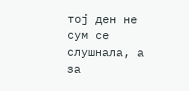тој ден не сум се слушнала, а за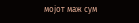мојот маж сум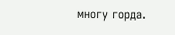многу горда.